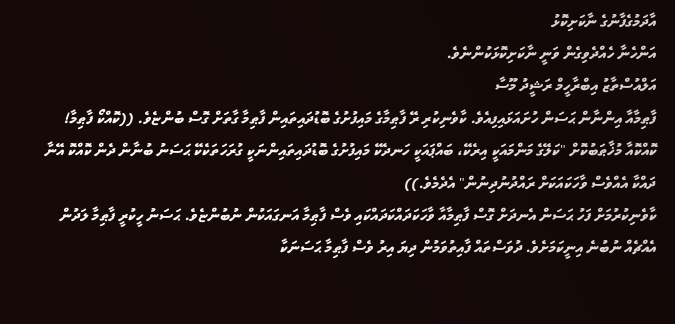އާދަމުގެފާނުގެ ނާކަށިކޮޅު
އަންހެނާ ހެއްދެވިގެން ވަނީ ނާކަށިކޮޅަކުންނެވެ.
އަލްއުސްތާޒު އިބްރާހީމް ރަޝީދު މޫސާ
ފާޠިމާއާ އިންނާން ޙަސަން ހުށައަޅައިފިއެވެ. ކާވެނިކުރި ރޭ ފާޠިމާގެ މައިފުށުގެ ބޮޑުދައިތައިން ފާޠިމާ ގާތަށް ގޮސް ބުންޏެވެ. ((ކޮއްކޯ ފާޠިމާ! ކޮއްކޮއާ މުޚާޠަބުކޮށް "ކަލޭގެ މަންމައަކީ އިރެކޭ، ބައްޕައަކީ ހަނދެކޭ މައިފުށުގެ ބޮޑުދައިތައިންނަކީ ގުރަހަތަކެކޭ ޙަސަނު ބުނާން ދެން ކޮއްކޮ އޭނާ ދައްކާ އެއްވެސް ވާހަކައަކަށް ރައްދުނުދިނުން" އެދެމެވެ.))
ކާވެނިކުރުމަށް ފަހު ޙަސަން އެނދަށް ގޮސް ފާޠިމާއާ ވާހަކަދައްކަދައްކައި ވެސް ފާޠިމާ އަނގައަކުން ނުބުންޏެވެ. ޙަސަނު ހީކުރީ ފާޠިމާ ލަދުން އެއްޗެއް ނުބުނެ އިނީކަމަށެވެ. ދުވަސްތައް ފާއިތުވަމުން ދިޔަ އިރު ވެސް ފާޠިމާ ޙަސަނަކާ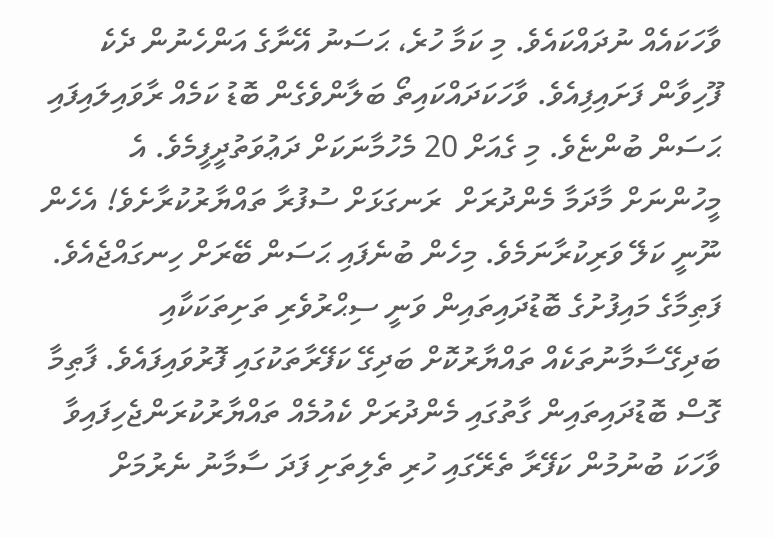ވާހަކައެއް ނުދައްކައެވެ. މި ކަމާ ހުރެ، ޙަސަނު އޭނާގެ އަންހެނުން ދެކެ ފޫހިވާން ފަށައިފިއެވެ. ވާހަކަދައްކައިތޯ ބަލާންވެގެން ބޮޑު ކަމެއް ރާވައިލައިފައި ޙަސަން ބުންޏެވެ. މި ގެއަށް 20 މެހުމާނަކަށް ދަޢުވަތުދީފީމެވެ. އެ މީހުންނަށް މާދަމާ މެންދުރަށް  ރަނގަޅަށް ސުފުރާ ތައްޔާރުކުރާށެވެ! އެހެން ނޫނީ ކަލޭ ވަރިކުރާނަމެވެ. މިހެން ބުނެފައި ޙަސަން ބޭރަށް ހިނގައްޖެއެވެ.
ފަޠިމާގެ މައިފުށުގެ ބޮޑުދައިތައިން ވަނީ ސިޙްރުވެރި ތަށިތަކަކާއި ބަދިގޭސާމާނުތަކެއް ތައްޔާރުކޮށް ބަދިގޭ ކަފޭރާތަކުގައި ފޮރުވައިފައެވެ. ފާޠިމާ ގޮސް ބޮޑުދައިތައިން ގާތުގައި މެންދުރަށް ކެއުމެއް ތައްޔާރުކުރަންޖެހިފައިވާ ވާހަކަ ބުނުމުން ކަފޭރާ ތެރޭގައި ހުރި ތެލިތަށި ފަދަ ސާމާނު ނެރުމަށް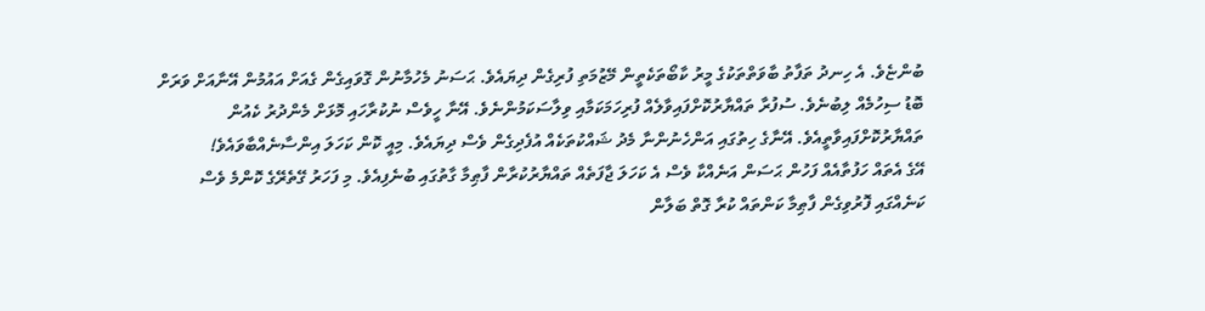ބުންޏެވެ. އެ ހިނދު ތަފާތު ބާވަތްތަކުގެ މީރު ކާބޯތަކެތީން މޭޒުމަތި ފުރިގެން ދިޔައެވެ. ޙަސަނު މެހުމާނުން ގޮވައިގެން ގެއަށް އައުމުން އޭނާއަށް ވަރަށް ބޮޑު ސިހުމެއް ލިބުނެވެ. ސުފުރާ ތައްޔާރުކޮށްފައިވާލެއް ފުރިހަމަކަމާއި ވިލާސަކަމުންނެވެ. އޭނާ ހީވެސް ނުކުރާހައި މޮޅަށް މެންދުރު ކެއުން ތައްޔާރުކޮށްފައިވާތީއެވެ. އޭނާގެ ހިތުގައި އަންހެނުންނާ މެދު ޝައްކުތަކެއް އުފެދިގެން ވެސް ދިޔައެވެ. މިއީ ކޮން ކަހަލަ އިންސާނެއްބާވައެވެ!
އޭގެ އެތައް ހަފުތާއެއް ފަހުން ޙަސަން އަނެއްކާ ވެސް އެ ކަހަލަ ޖާފަތެއް ތައްޔާރުކުރާން ފާޠިމާ ގާތުގައި ބުނެފިއެވެ. މި ފަހަރު ގޭތެރޭގެ ކޮންމެ ވެސް ކަނެއްގައި ފޮރުވިގެން ފާޠިމާ ކަންތައް ކުރާ ގޮތް ބަލާން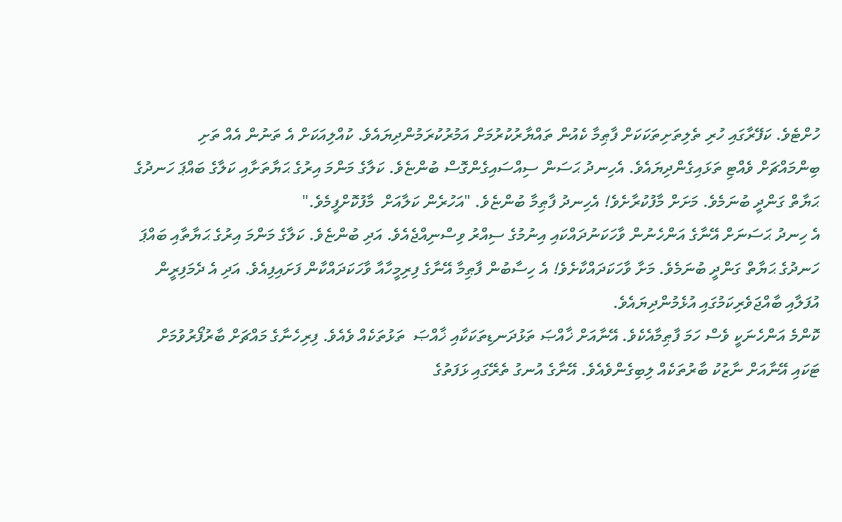ހުށްޓެވެ. ކަފޭރާގައި ހުރި ތެލިތަށިތަކަކަށް ފާޠިމާ ކެއުން ތައްޔާރުކުރުމަށް އަމުރުކުރަމުންދިޔައެވެ. ކުއްލިއަކަށް އެ ތަނުން އެއް ތަށި ބިންމައްޗަށް ވެއްޓި ތަޅައިގެންދިޔައެވެ. އެހިނދު ޙަސަން ސިއްސައިގެންގޮސް ބުންޏެވެ. ކަލާގެ މަންމަ އިރުގެ ޙަޔާތަށާއި ކަލާގެ ބައްޕަ ހަނދުގެ ޙަޔާތް ގަންދީ ބުނަމެވެ. މަށަށް މާފުކުރާށެވެ! އެހިނދު ފާޠިމާ ބުންޏެވެ. "އަހުރެން ކަލާއަށް  މާފުކޮށްފީމެވެ."
އެ ހިނދު ޙަސަނަށް އޭނާގެ އަންހެނުން ވާހަކަނުދައްކައި އިނުމުގެ ސިއްރު ވިސްނިއްޖެއެވެ. އަދި ބުންޏެވެ. ކަލާގެ މަންމަ އިރުގެ ޙަޔާތާއި ބައްޕަ ހަނދުގެ ޙަޔާތް ގަންދީ ބުނަމެވެ. މަށާ ވާހަކަދައްކާށެވެ! އެ ހިސާބުން ފާޠިމާ އޭނާގެ ފިރިމީހާއާ ވާހަކަދައްކާން ފަށައިފިއެވެ. އަދި އެ ދެމަފިރީން އުފަލާއި ބާއްޖަވެރިކަމުގައި އުޅެމުންދިޔައެވެ.
ކޮންމެ އަންހެނަކީ ވެސް ހަމަ ފާޠިމާއެކެވެ. އޭނާއަށް ޚާއްޞަ ތަޅުދަނޑިތަކަކާއި ޚާއްޞަ  ތަޅުތަކެއް ވެއެވެ. ފިރިހެނާގެ މައްޗަށް ބާރުފޯރުވުމަށް ޓަކައި އޭނާއަށް ނާޒުކު ބާރުތަކެއް ލިބިގެންވެއެވެ. އޭނާގެ އުނގު ތެރޭގައި ޅަފަތުގެ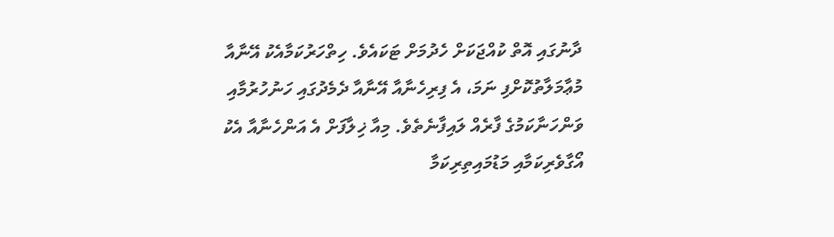ދާނުގައި އޮތް ކުއްޖަކަށް ހެދުމަށް ޓަކައެވެ. ހިތްހަރުކަމާއެކު އޭނާއާ މުޢާމަލާތުކޮށްފި ނަމަ، އެ ފިރިހެނާއާ އޭނާއާ ދެމެދުގައި ހަނުހުރުމާއި ވަންހަނާކަމުގެ ފާރެއް ލައިފާނެތެވެ. މިއާ ޚިލާފަށް އެ އަންހެނާއާ އެކު އޯގާވެރިކަމާއި މަޑުމައިތިރިކަމާ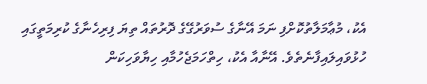އެކު، މުޢާމަލާތުކޮށްފި ނަމަ އޭނާގެ ސުވަރުގޭގެ ދޮރުތައް ތިޔަ ފިރިހެނާގެ ކުރިމަތީގައި ހުޅުވައިލައިފާނެތެވެ. އޭނާއާ އެކު، ހިތްހަމަޖެހުމާއި ހިޔާވަހިކަން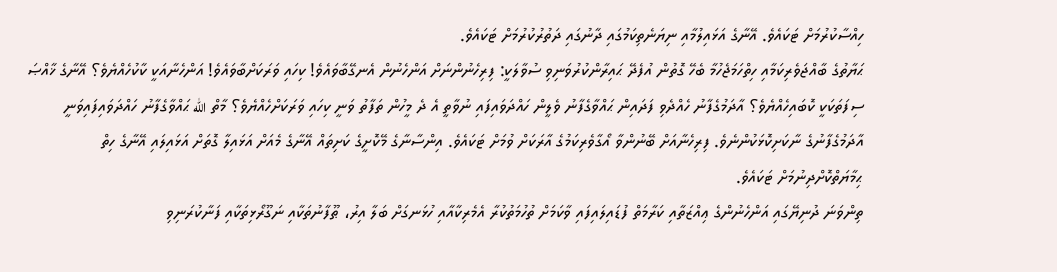ހިއްސާކުރުމަށް ޓަކައެވެ. އޭނާގެ އަޅައިލުމާއި ނިޔަނެތިކަމުގައި ދާނުގައި ދަތުރުކުރުމަށް ޓަކައެވެ.
ޙަޔާތުގެ ބާއްޖަވެރިކަމާއި ހިތްހަމަޖެހުމާ ބެހޭ ގޮތުން އުފެދޭ ޙައިރާންކުރުވަނިވި ސުވާލަކީ: ފިރިހެނުންނަށް އަންހެނުން އެނގޭބާވައެވެ! ކިހައި ވަރަކަށްބާވައެވެ! އަންހެނާއަކީ ކާކުހެއްޔެވެ؟ އޭނާގެ ޚާއްޞަ ސިފަތަކަކީ ކޮބައިހެއްޔެވެ؟ އާދަމުގެފާނު ހެއްދެވި ފަދައިން ޙައްވާގެފާނު ވެލީން ހައްދަވައިފައި ނުވާތީ އެ ދެ މީހުން ތަފާތު ވަނީ ކިހައި ވަރަކަށްހެއްޔެވެ؟ މާތް الله ޙައްވާގެފާނު ހައްދަވައިފައިވަނީ އާދަމުގެފާނުގެ ނާކަށިކޮޅަކުންނެވެ. ފިރިހެނާއަށް ބޭނުންވާ އޯގާވެރިކަމުގެ އާރަކަށް ވުމަށް ޓަކައެވެ. އިންސާނާގެ މޭކޮށީގެ ކަށިތައް އޭނާގެ މެއަށް އަޅައިލާ ގޮތަށް އަޅައިލައި އޭނާގެ ހިތް ޙިމާޔަތްކޮށްދިނުމަށް ޓަކައެވެ.
ތިންވަނަ ދުނިޔޭގައި އަންހެނުންގެ ޢިއްޒަތާއި ކަރާމަތް ފުޑައިލައިފައި ވާކަމަށް ތުހުމަތުކުރާ އެމެރިކާއާއި ހުޅަނގަށް ބަލާ އިރު، ޠޫފާނުތަކާއި ނަގޫރޯޅިތަކާއި ފަނާކުރަނިވި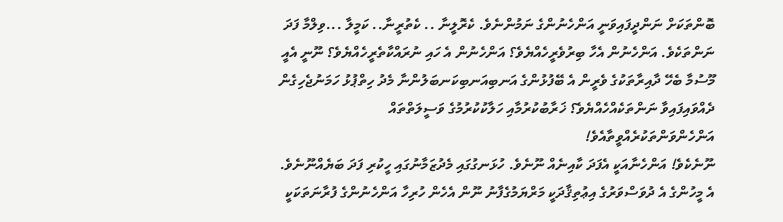ބޮންތަކަށް ނަންދީފައިވަނީ އަންހެނުންގެ ނަމުންނެވެ. ކެރޮލީނާ .. ކެތުރީނާ.. ކަމީލާ ...ވިލްމާ ފަދަ ނަންތަކެވެ. އަންހެނުން އެހާ ބިރުވެރީހެއްޔެވެ؟ އަންހެނުން އެ ހައި ނުރައްކާތެރީހެއްޔެވެ؟ ނޫނީ އެއީ މޫސުމާ ބެހޭ ދާއިރާތަކުގެ ވެރީން އެ ބޭފުޅުންގެ އަނބިއަނބިކަނބަލުންނާ މެދު ހިތްޕުޅު ހަމަނުޖެހިގެން ދެއްވައިފައިވާ ނަންތަކެއްހެއްޔެވެ؟ ޚަރާބުކުރުމާއި ހަލާކުކުރުމުގެ ވަސީލަތްތައް އަންހެންވަންތަކުރެއްވީތާއެވެ!
ނޫނެކެވެ! އަންހެނާއަކީ އެފަދަ ކާއިނެއް ނޫނެވެ. ހުޅަނގުގައި މެދުޒަމާނުގައި ހީކުރި ފަދަ ބަޔެއްނޫނެވެ. އެ މީހުންގެ އެ ދުވަސްވަރުގެ އިޢުތިޤާދަކީ މަރްޔަމުގެފާނު ނޫން އެހެން ހުރިހާ އަންހެނުންގެ ފުރާނަތަކަކީ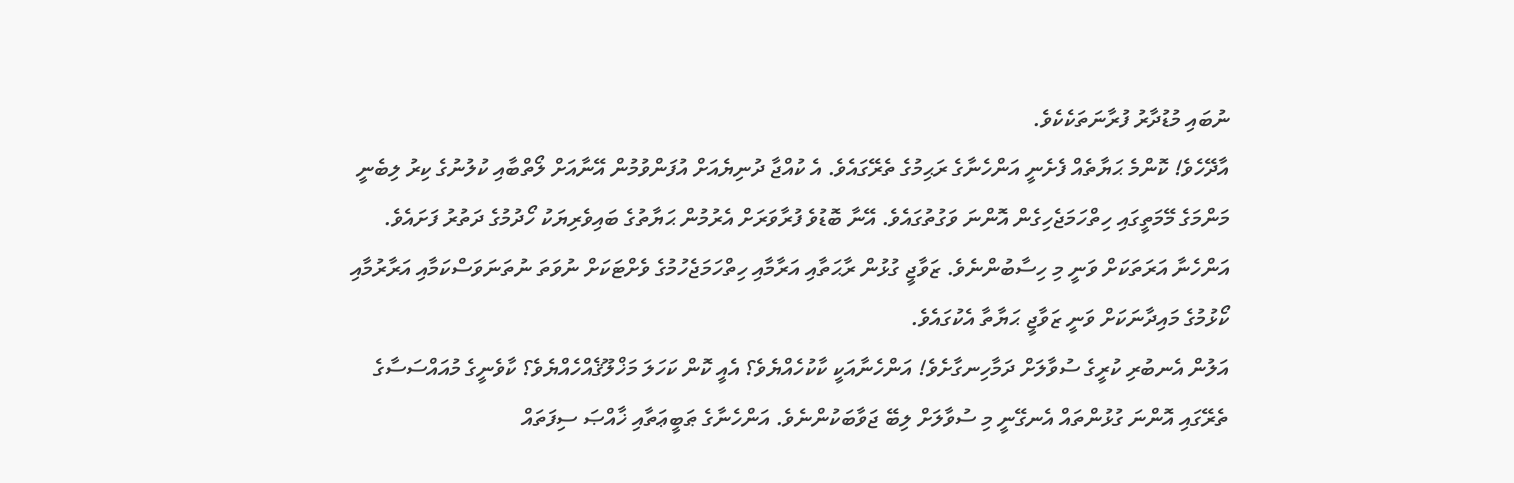ނުބައި މުޑުދާރު ފުރާނަތަކެކެވެ.
އާދޭހެވެ! ކޮންމެ ޙަޔާތެއް ފެށެނީ އަންހެނާގެ ރަޙިމުގެ ތެރޭގައެވެ. އެ ކުއްޖާ ދުނިޔެއަށް އުފަންވުމުން އޭނާއަށް ލޯތްބާއި ކުލުނުގެ ކިރު ލިބެނީ މަންމަގެ މޭމަތީގައި ހިތްހަމަޖެހިގެން އޮންނަ ވަގުތުގައެވެ. އޭނާ ބޮޑުވެ ފުރާވަރަށް އެރުމުން ޙަޔާތުގެ ބައިވެރިޔަކު ހޯދުމުގެ ދަތުރު ފަށައެވެ. އަންހެނާ އަރަތަކަށް ވަނީ މި ހިސާބުންނެވެ. ޒަވާޖީ ގުޅުން ރާޙަތާއި އަރާމާއި ހިތްހަމަޖެހުމުގެ ވެށްޓަކަށް ނުވަތަ ނުތަނަވަސްކަމާއި އަރާރުމާއި ކޯޅުމުގެ މައިދާނަކަށް ވަނީ ޒަވާޖީ ޙަޔާތާ އެކުގައެވެ.
އަލުން އެނބުރި ކުރީގެ ސުވާލަށް ދަމާހިނގާށެވެ! އަންހެނާއަކީ ކާކުހެއްޔެވެ؟ އެއީ ކޮން ކަހަލަ މަޚްލޫޤެއްހެއްޔެވެ؟ ކާވެނީގެ މުއައްސަސާގެ ތެރޭގައި އޮންނަ ގުޅުންތައް އެނގޭނީ މި ސުވާލަށް ލިބޭ ޖަވާބަކުންނެވެ. އަންހެނާގެ ޠަބީޢަތާއި ޚާއްޞަ ސިފަތައް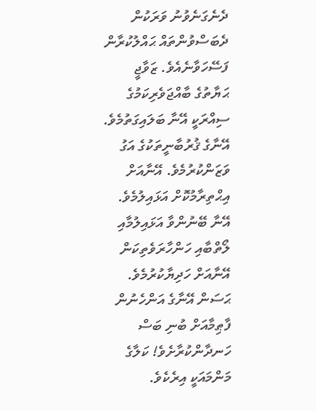ދެނެގަނެވުނު ވަރަކުން ދެބަސްވުންތައް ޙައްލުކުރާން ފަސޭހަވާނެއެވެ. ޒަވާޖީ ޙަޔާތުގެ ބާއްޖަވެރިކަމުގެ ސިއްރަކީ އޭނާ ބަލައިގަތުމެވެ. އޭނާގެ ޤުރުބާނީތަކުގެ އަގު ވަޒަންކުރުމެވެ. އޭނާއަށް އިޙްތިރާމުކޮށް އަޅައިލުމެވެ.  އޭނާ ބޭނުންވާ އަޅައިލުމާއި ލޯތްބާއި ހަންހާރަވެތިކަން އޭނާއަށް ހަދިޔާކުރުމެވެ. ޙަސަން އޭނާގެ އަންހެނުން ފާޠިމާއަށް ބުނި ބަސް ހަނދާންކުރާށެވެ! ކަލާގެ މަންމައަކީ އިރެކެވެ.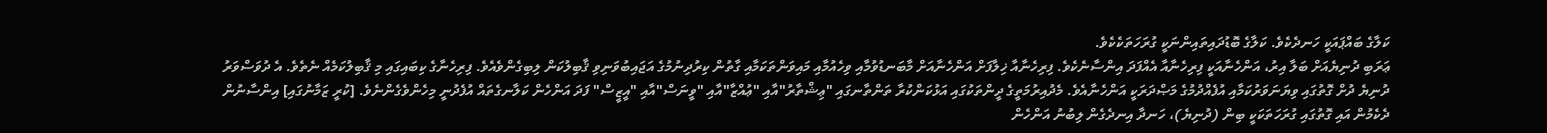ކަލާގެ ބައްޕައަކީ ހަނދެކެވެ. ކަލާގެ ބޮޑުދައިތައިންނަކީ ގުރަހަތަކެކެވެ.
ޢަރަބި ދުނިޔެއަށް ބަލާ އިރު، އަންހެނާއަކީ ފިރިހެނާއާ އެއްފަދަ އިންސާނެކެވެ. ފިރިހެނާއާ ޚިލާފަށް އަންހެނާއަށް މާބަނޑުވުމާއި ވިހެއުމާއި މައިވަންތަކަމާއި ގާތުން ކިރުދިނުމުގެ އަޖައިބުވަނިވި ޤާބިލުކަން ލިބިގެންވެއެވެ. ފިރިހެނާގެ ކިބައިގައި މި ޤާބިލުކަމެއް ނެތެވެ. އެ ދުވަސްވަރު ދުނިޔެ ދުށް ގޮތުގައި ވިޔަނަވަރުކަމާއި އުފެއްދުމުގެ މަޞްދަރަކީ އަންހެނާއެވެ. މެދުއިރުމަތީގެ ދީންތަކުގައި އަޅުކަންކުރާ ތަންތާނގައި "ޢިޝްތާރު"އާއި "ޢުއްޒާ"އާއި "ވީނަސް"އާއި "އީޒީސް" ފަދަ އަންހެން ކަލާނގެތައް އުފެދުނީ މިހެންވެގެންނެވެ. [ކުރީ ޒަމާނުގައި] އިންސާނުން ދެކެމުން އައި ގޮތުގައި ގުރަހަތަކަކީ ބިން (ދުނިޔެ)، ހަނދާ އިނދެގެން ލިބުނު އަންހެން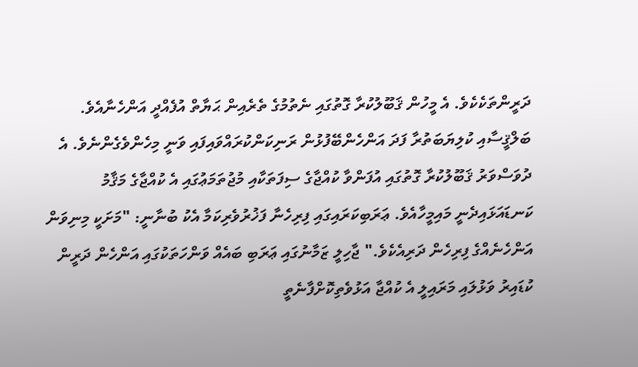ދަރީންތަކެކެވެ. އެ މީހުން ޤަބޫލުކުރާ ގޮތުގައި ނެތުމުގެ ތެރެއިން ޙަޔާތް އުފެއްދީ އަންހެނާއެވެ. ބަލްޤީސާއި ކުލިޔަބަތުރާ ފަދަ އަންހެންބޭފުޅުން ރަނިކަންކުރައްވައިފައި ވަނީ މިހެންވެގެންނެވެ. އެ ދުވަސްވަރު ޤަބޫލުކުރާ ގޮތުގައި އުފަންވާ ކުއްޖާގެ ސިފަތަކާއި މުޖުތަމަޢުގައި އެ ކުއްޖާގެ މަޤާމު ކަނޑައަޅައިދެނީ މައިމީހާއެވެ. ޢަރަބިކަރައިގައި ފިރިހެނާ ފަޚުރުވެރިކަމާ އެކު ބުނާނީ: "މަށަކީ މިނިވަން އަންހެނެއްގެ ފިރިހެން ދަރިއެކެވެ." ޖާހިލީ ޒަމާނުގައި ޢަރަބި ބައެއް ވަންހަތަކުގައި އަންހެން ދަރީން ކުޑައިރު ވަޅުލައި މަރައިލީ އެ ކުއްޖާ އަޅުވެތިކޮށްފާނެތީ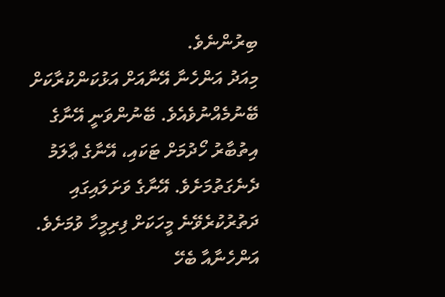ބިރުންނެވެ.
މިއަދު އަންހެނާ އޭނާއަށް އަޅުކަންކުރާކަށް ބޭނުމެއްނުވެއެވެ. ބޭނުންވަނީ އޭނާގެ އިތުބާރު ހޯދުމަށް ޓަކައި، އޭނާގެ ޢާލަމު ދެނެގަތުމަށެވެ. އޭނާގެ ވަށަލައިގައި ދަތުރުކުރެވޭނެ މީހަކަށް ފިރިމީހާ ވުމަށެވެ. އަންހެނާއާ ބެހޭ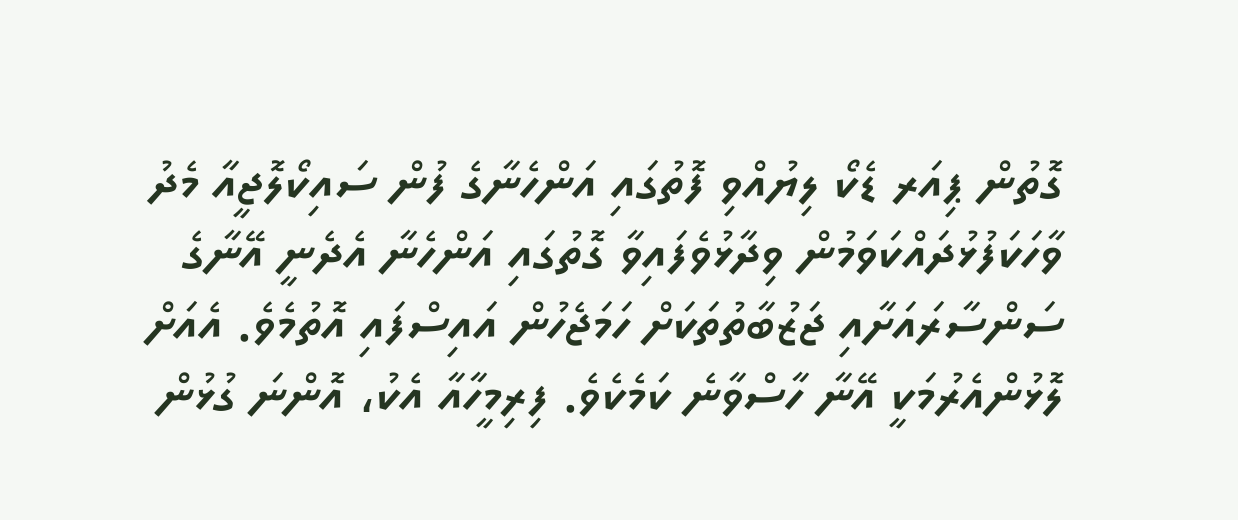ގޮތުން ޕިއަރ ޑެކޯ ލިޔުއްވި ފޮތުގައި އަންހެނާގެ ފުން ސައިކޯލޮޖީއާ މެދު ވާހަކަފުޅުދައްކަވަމުން ވިދާޅުވެފައިވާ ގޮތުގައި އަންހެނާ އެދެނީ އޭނާގެ ސަންސާރައަށާއި ޖަޒުބާތުތަކަށް ހަމަޖެހުން އައިސްފައި އޮތުމެވެ. އެއަށް ލޮޅުންއެރުމަކީ އޭނާ ހާސްވާނެ ކަމެކެވެ. ފިރިމީހާއާ އެކު، އޮންނަ ގުޅުން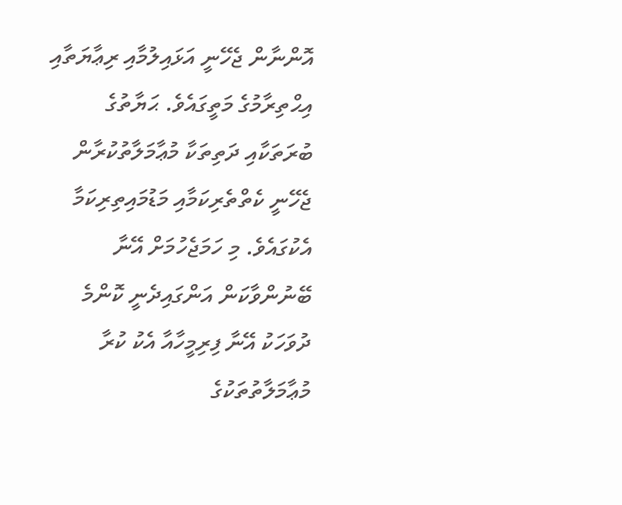އޮންނާން ޖެހޭނީ އަޅައިލުމާއި ރިޢާޔަތާއި އިޙްތިރާމުގެ މަތީގައެވެ. ޙަޔާތުގެ ބުރަތަކާއި ދަތިތަކާ މުޢާމަލާތުކުރާން ޖެހޭނީ ކެތްތެރިކަމާއި މަޑުމައިތިރިކަމާ އެކުގައެވެ. މި ހަމަޖެހުމަށް އޭނާ ބޭނުންވާކަން އަންގައިދެނީ ކޮންމެ ދުވަހަކު އޭނާ ފިރިމީހާއާ އެކު ކުރާ މުޢާމަލާތުތަކުގެ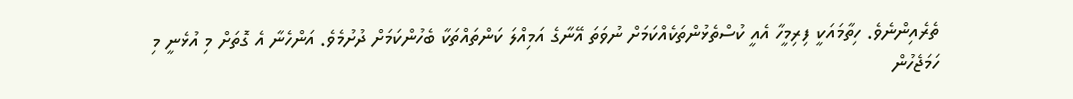ތެރެއިންނެވެ. ހިތާމައަކީ ފިރިމީހާ އެއީ ކުސްތެޅުންތަކެއްކަމަށް ނުވަތަ އޭނާގެ އަމިއްލަ ކަންތައްތަކާ ބެހުންކަމަށް ދުށުމެވެ. އަންހެނާ އެ ގޮތަށް މި އުޅެނީ މި ހަމަޖެހުން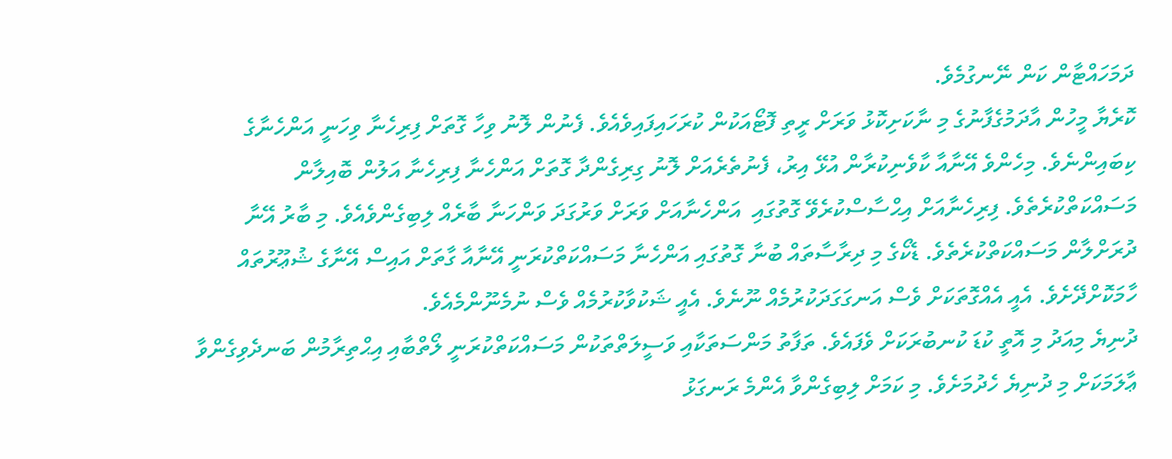ދަމަހައްޓާން ކަން ނޭނގުމެވެ.
ކޮރެޔާ މީހުން އާދަމުގެފާނުގެ މި ނާކަށިކޮޅު ވަރަށް ރީތި ފޮޓޯއަކުން ކުރަހައިފައިވެއެވެ. ފެނުން ލޮނު ވިހާ ގޮތަށް ފިރިހެނާ ވިހަނީ އަންހެނާގެ ކިބައިންނެވެ. މިހެންވެ އޭނާއާ ކާވެނިކުރާން އުޅޭ އިރު، ފެނުތެރެއަށް ލޮނު ގިރިގެންދާ ގޮތަށް އަންހެނާ ފިރިހެނާ އަލުން ބޮއިލާން މަސައްކަތްކުރެތެވެ. ފިރިހެނާއަށް އިޙްސާސްކުރެވޭ ގޮތުގައި  އަންހެނާއަށް ވަރަށް ވަރުގަދަ ވަންހަނާ ބާރެއް ލިބިގެންވެއެވެ. މި ބާރު އޭނާ ދުރަށްލާން މަސައްކަތްކުރެތެވެ. ޑެކޯގެ މި ދިރާސާތައް ބުނާ ގޮތުގައި އަންހެނާ މަސައްކަތްކުރަނީ އޭނާއާ ގާތަށް އައިސް އޭނާގެ ޝުޢޫރުތައް ހާމަކޮށްދޭށެވެ. އެއީ އެއްގޮތަކަށް ވެސް އަނގަގަދަކުރުމެއް ނޫނެވެ. އެއީ ޝަކުވާކުރުމެއް ވެސް ނުމެނޫންމެއެވެ.
ދުނިޔެ މިއަދު މި އޮތީ ކުޑަ ކުނބުރަކަށް ވެފައެވެ. ތަފާތު މަންސަތަކާއި ވަސީލަތްތަކުން މަސައްކަތްކުރަނީ ލޯތްބާއި އިޙްތިރާމުން ބަނދެވިގެންވާ ޢާލަމަކަށް މި ދުނިޔެ ހެދުމަށެވެ. މި ކަމަށް ލިބިގެންވާ އެންމެ ރަނގަޅު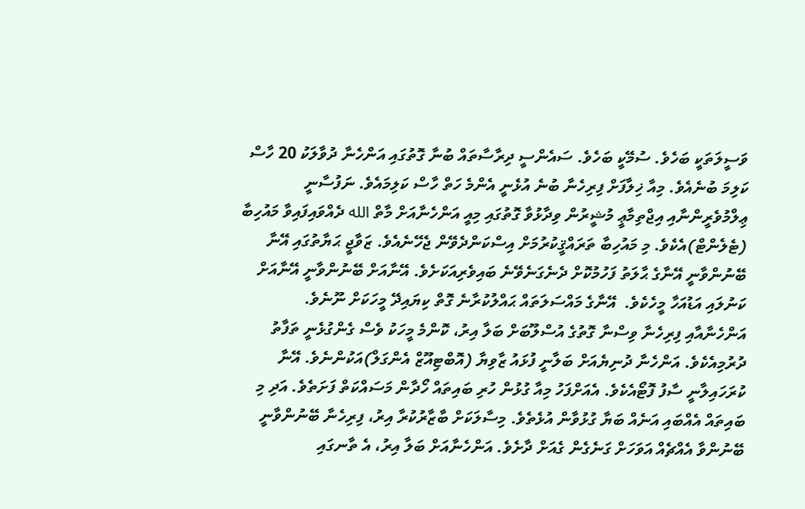ވަސީލަތަކީ ބަހެވެ. ސުމޭކީ ބަހެވެ. ސައެންސީ ދިރާސާތައް ބުނާ ގޮތުގައި އަންހެނާ ދުވާލަކު 20 ހާސް ކަލިމަ ބުނެއެވެ. މިއާ ޚިލާފަށް ފިރިހެނާ ބުނެ އުޅެނީ އެންމެ ހަތް ހާސް ކަލިމައެވެ. ނަފުސާނީ ޢިލްމުވެރީންނާއި އިޖްތިމާޢީ މުޝީރުން ވިދާޅުވާ ގޮތުގައި މިއީ އަންހެނާއަށް މާތް الله ދެއްވައިފައިވާ މައުހިބާ (ޓެލެންޓް)އެކެވެ. މި މައުހިބާ ތަރައްޤީކުރުމަށް އިސްކަންދެވޭން ޖެހޭނެއެވެ. ޒަވާޖީ ޙަޔާތުގައި އޭނާ ބޭނުންވާނީ އޭނާގެ ޙާލަތު ފަހުމުކޮށް ދެނެގަނެވޭނެ ބައިވެރިއަކަށެވެ. އޭނާއަށް ބޭނުންވާނީ އޭނާއަށް ކަނުލައި އަޑުއަހާ މީހެކެވެ.  އޭނާގެ މައްސަލަތައް ޙައްލުކުރާނެ ގޮތް ކިޔައިދޭ މީހަކަށް ނޫނެވެ.
އަންހެނާއާއި ފިރިހެނާ ވިސްނާ ގޮތުގެ އުސްލޫބަށް ބަލާ އިރު، ކޮންމެ މީހަކު ވެސް ގެންގުޅެނީ ތަފާތު ދުރުމިއެކެވެ. އަންހެނާ ދުނިޔެއަށް ބަލާނީ ފުޅައު ޒާވިޔާ (އޮބްޓިއޫޒް އެންގަލް)އަކުންނެވެ. އޭނާ ކުރަހައިލާނީ ސާފު ފޮޓޯއެކެވެ. އެއަށްފަހު މިއާ ގުޅުން ހުރި ބައިތައް ހޯދާން މަސައްކަތް ފަށަތެވެ. އަދި މި ބައިތައް އެއްބައި އަނެއް ބަޔާ ގުޅުވާން އުޅެތެވެ. މިސާލަކަށް ބާޒާރުކުރާ އިރު، ފިރިހެނާ ބޭނުންވާނީ ބޭނުންވާ އެއްޗެއް އަވަހަށް ގަނެގެން ގެއަށް ދާށެވެ. އަންހެނާއަށް ބަލާ އިރު، އެ ތާނގައި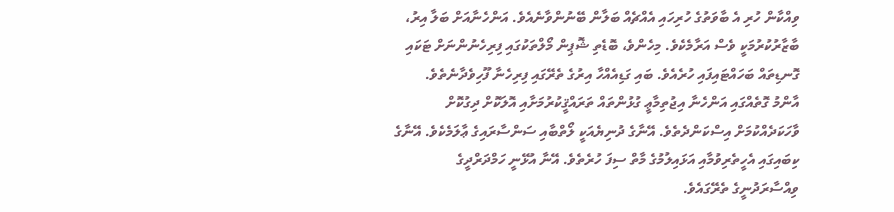ވިއްކާން ހުރި އެ ބާވަތުގެ ހުރިހައި އެއްޗެއް ބަލާން ބޭނުންވާނެއެވެ. އަންހެނާއަށް ބަލާ އިރު، ބާޒާރުކުރުމަކީ ވެސް އަރާމެކެވެ. މިހެންވެ، ބޮޑެތި ޝޮޕިން މޯލްތަކުގައި ފިރިހެނުންނަށް ޓަކައި ގޮނޑިތައް ބަހައްޓައިފައި ހުރެއެވެ. ބައި ގަޑިއެއްހާ އިރުގެ ތެރޭގައި ފިރިހެނާ ފޫހިވެދާނެތެވެ.
އާންމު ގޮތެއްގައި އަންހެނާ އިޖުތިމާޢީ ގުޅުންތައް ތަރައްޤީކުރުމަށާއި އޮލަކޮށް ދިގުކޮށް ވާހަކަދެއްކުމަށް އިސްކަންދެތެވެ. އޭނާގެ ދުނިޔެއަކީ ލޯތްބާއި ސަންސާރައިގެ ޢާލަމެކެވެ. އޭނާގެ ކިބައިގައި އެހީތެރިވުމާއި އަޅައިލުމުގެ މާތް ސިފަ ހުރެތެވެ. އޭނާ އުޅޭނީ ހަމްދަރްދީގެ ވިއްސާރަދުނީގެ ތެރޭގައެވެ.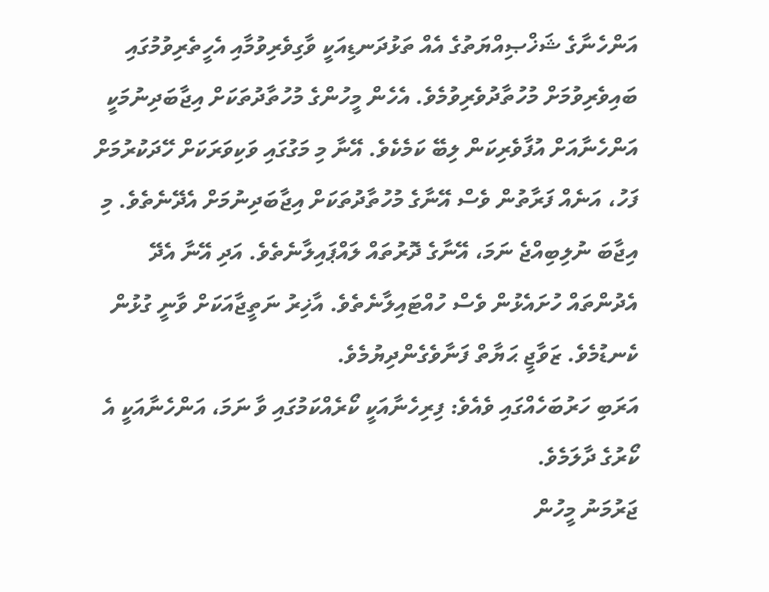އަންހެނާގެ ޝަޚްޞިއްޔަތުގެ އެއް ތަޅުދަނޑިއަކީ ވާގިވެރިވުމާއި އެހީތެރިވުމުގައި ބައިވެރިވުމަށް މުހުތާދުވެރިވުމެވެ. އެހެން މީހުންގެ މުހުތާދުތަކަށް އިޖާބަދިނުމަކީ އަންހެނާއަށް އުފާވެރިކަން ލިބޭ ކަމެކެވެ. އޭނާ މި މަގުގައި ވަކިވަރަކަށް ހޭދަކުރުމަށް ފަހު، އަނެއް ފަރާތުން ވެސް އޭނާގެ މުހުތާދުތަކަށް އިޖާބަދިނުމަށް އެދޭނެތެވެ. މި އިޖާބަ ނުލިބިއްޖެ ނަމަ، އޭނާގެ ދޮރުތައް ލައްޕައިލާނެތެވެ. އަދި އޭނާ އެދޭ އެދުންތައް ހުށައެޅުން ވެސް ހުއްޓައިލާނެތެވެ. އާޚިރު ނަތީޖާއަކަށް ވާނީ ގުޅުން ކެނޑުމެވެ. ޒަވާޖީ ޙަޔާތް ފަނާވެގެންދިޔުމެވެ.
އަރަބި ހަރުބަހެއްގައި ވެއެވެ: ފިރިހެނާއަކީ ކޯރެއްކަމުގައި ވާ ނަމަ، އަންހެނާއަކީ އެ ކޯރުގެ ދާލަމެވެ.
ޖަރުމަނު މީހުން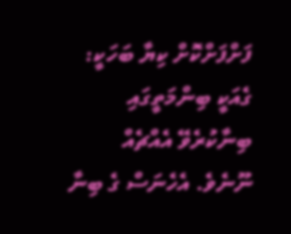ފަށްފަށްކޮށް ކިޔާ ބަހަކީ: ގެއަކީ ބިންމަތީގައި ބިނާކުރެވޭ އެއްޗެއް ނޫނެވެ. އެހެނަސް ގެ ބިނާ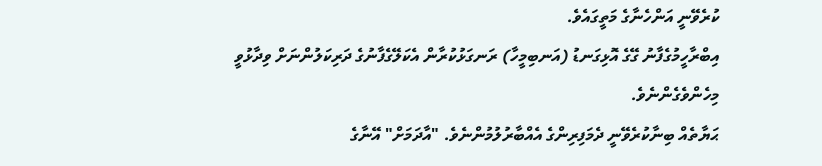ކުރެވޭނީ އަންހެނާގެ މަތީގައެވެ.
އިބްރާހީމުގެފާނު ގޭގެ އޮޅިގަނޑު (އަނބިމީހާ) ރަނގަޅުކުރާން އެކަލޭގެފާނުގެ ދަރިކަލުންނަށް ވިދާޅުވީ މިހެންވެގެންނެވެ.
ޙަޔާތެއް ބިނާކުރެވޭނީ ދެމަފިރިންގެ އެއްބާރުލުމުންނެވެ. "އާދަމަށް" އޭނާގެ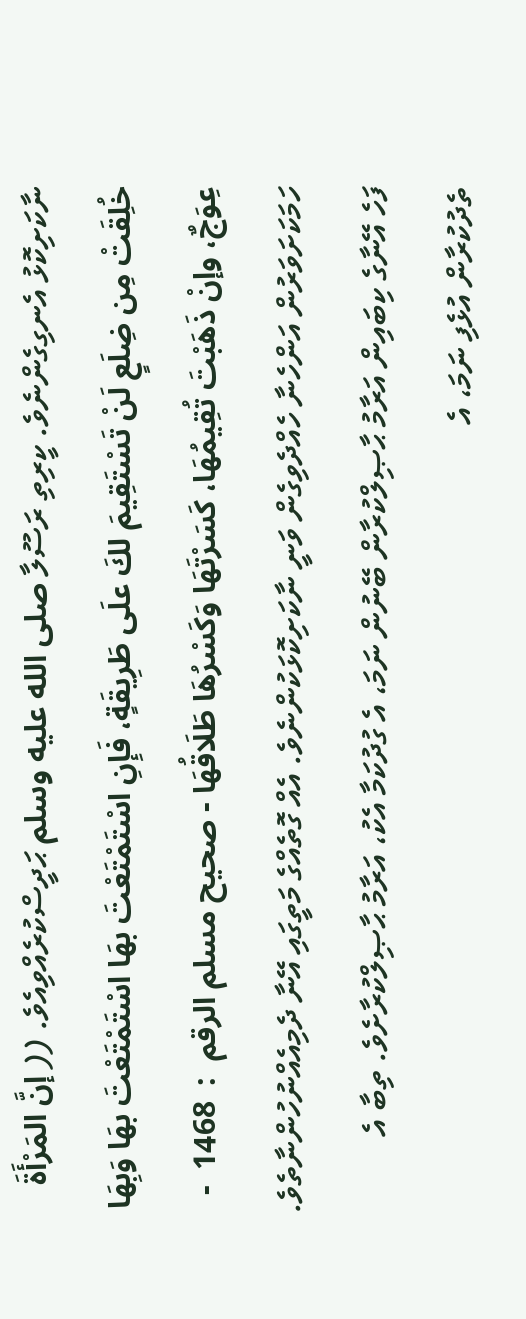ނާކަށިކޮޅު އެނގިގެންނެވެ. ކީރިތި ރަސޫލާ صلى الله عليه وسلم ޙަދީސްކުރެއްވިއެވެ. (( إنَّ المَرْأَةَ خُلِقَتْ مِن ضِلَعٍ لَنْ تَسْتَقِيمَ لكَ علَى طَرِيقَةٍ، فَإِنِ اسْتَمْتَعْتَ بهَا اسْتَمْتَعْتَ بهَا وَبِهَا عِوَجٌ، وإنْ ذَهَبْتَ تُقِيمُهَا، كَسَرْتَهَا وَكَسْرُهَا طَلَاقُهَا - صحيح مسلم الرقم  :  1468  - ހަމަކަށަވަރުން އަންހެނާ ހެއްދެވިގެން ވަނީ ނާކަށިކޮޅަކުންނެވެ. އެއް ގޮތެއްގެ މަތީގައި އޭނާ ދެމިއެއްނުހުންނާތެވެ. ފަހެ އޭނާގެ ކިބައިން އަރާމު ޙާޞިލްކުރާން ބޭނުން ނަމަ، އެ ގުދުކަމާ އެކު، އަރާމު ޙާޞިލްކުރާށެވެ. ތިބާ އެ ތެދުކުރާން އުޅެފި ނަމަ، އެ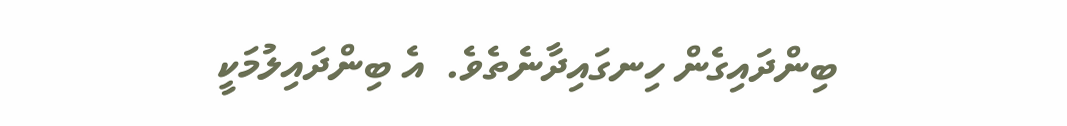ބިންދައިގެން ހިނގައިދާނެތެވެ.  އެ ބިންދައިލުމަކީ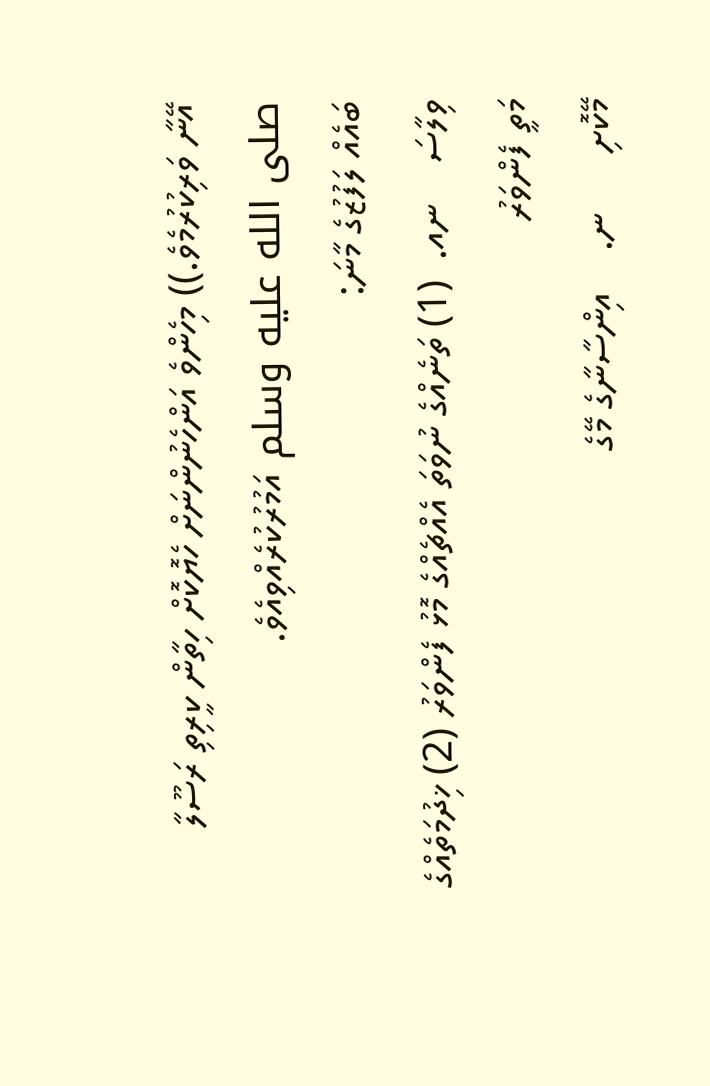އޭނާ ވަރިކުރުމެވެ.)) މިހެންވެ އަންހެނުންނަށް ހެޔޮކޮށް ހިތާން ކީރިތި ރަސޫލާ صلى الله عليه وسلم އަމުރުކުރެއްވިއެވެ.
ބައެއް ލަފުޒުގެ މާނަ:
ވިލާސަ    ނއ.  (1) ތަނެއްގެ ނުވަތަ އެއްޗެއްގެ މޮޅު ފެންވަރު (2) ޚިދުމަތެއްގެ މަތީ ފެންވަރު
މޭކޮށި      ނ.    އިންސާނާގެ މޭގެ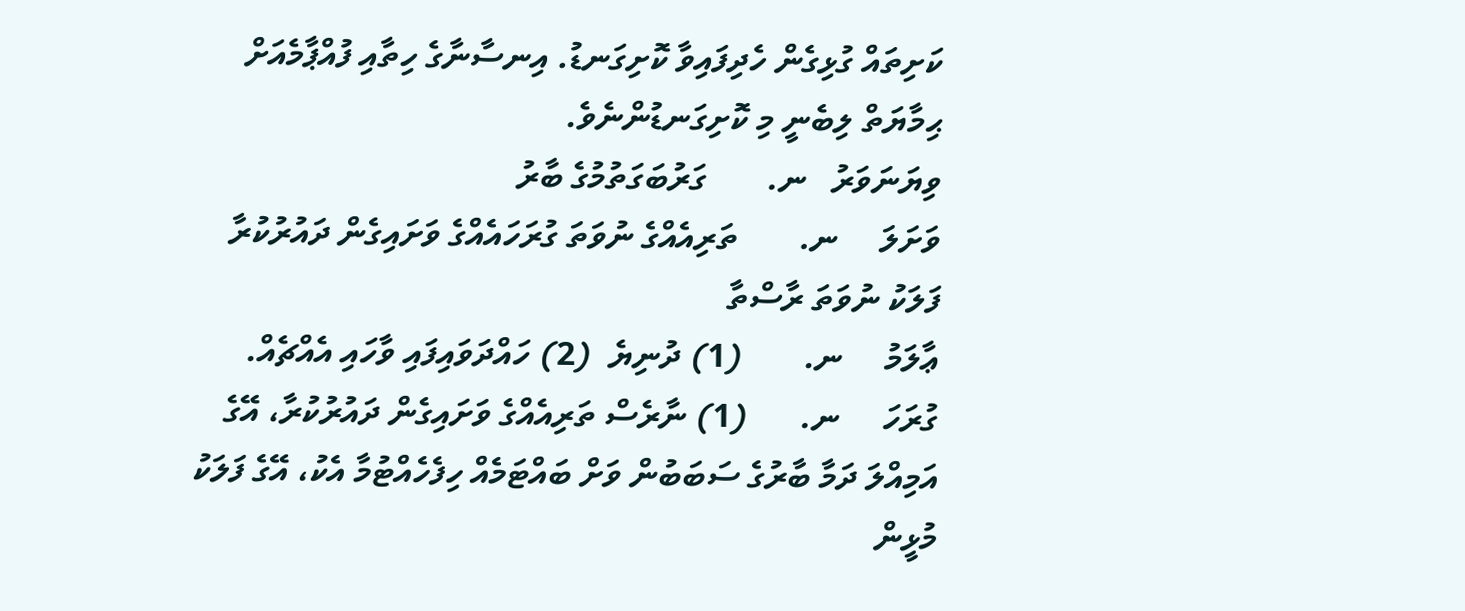ކަށިތައް ގުޅިގެން ހެދިފައިވާ ކޮށިގަނޑު. އިނސާނާގެ ހިތާއި ފުއްޕާމެއަށް ޙިމާޔަތް ލިބެނީ މި ކޮށިގަނޑުންނެވެ.
ވިޔަނަވަރު   ނ.       ގަރުބަގަތުމުގެ ބާރު
ވަށަލަ     ނ.       ތަރިއެއްގެ ނުވަތަ ގުރަހައެއްގެ ވަށައިގެން ދައުރުކުރާ ފަލަކު ނުވަތަ ރާސްތާ
ޢާލަމު     ނ.       (1) ދުނިޔެ  (2) ހައްދަވައިފައި ވާހައި އެއްޗެއް.
ގުރަހަ     ނ.      (1) ނާރެސް ތަރިއެއްގެ ވަށައިގެން ދައުރުކުރާ، އޭގެ އަމިއްލަ ދަމާ ބާރުގެ ސަބަބުން ވަށް ބައްޓަމެއް ހިފެހެއްޓުމާ އެކު، އޭގެ ފަލަކު މުޅީން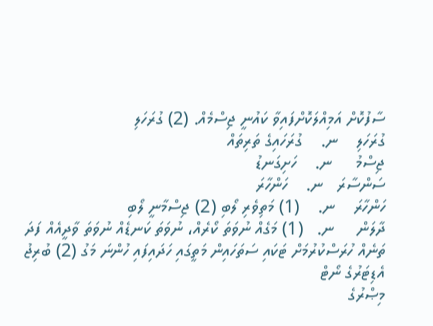ސާފުކޮށް އަމިއްލަކޮށްފައިވާ ކައުނީ ޖިސްމެއް. (2) ގުރަހަލި
ގުރަހަލި    ނ.    ގުރަހައިގެ ތަރިތައް
ޖިސްމު     ނ.    ހަށިގަނޑު
ސަންސާރަ   ނ.    ހަންހާރަ
ހަންހާރަ    ނ.    (1) މަތިވެރި ލޯބި (2) ޖިސްމާނީ ލޯބި
ދާލަން     ނ.   (1) މަގެއް ނުވަތަ ކޯރެއް، ނުވަތަ ކަނޑެއް ނުވަތަ ވާދީއެއް ފަދަ ތަނެއް ހުރަސްކުރުމަށް ޓަކައި ސަތަހައިން މަތީގައި ހަދައިފައި ހުންނަ މަގު (2) ބުރިޖު
އެޑިޓަރުގެ ނޯޓް
މިޞްރުގެ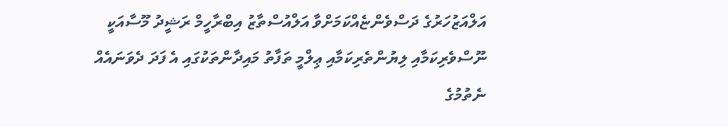އަލްއަޒުހަރުގެ ދަސްވެންޏެއްކަމަށްވާ އަލްއުސްތާޒު އިބްރާހީމް ރަޝީދު މޫސާއަކީ ނޫސްވެރިކަމާއި ލިޔުންތެރިކަމާއި ޢިލްމީ ތަފާތު މައިދާންތަކުގައި އެ ފަދަ ދެވަނައެއް ނެތުމުގެ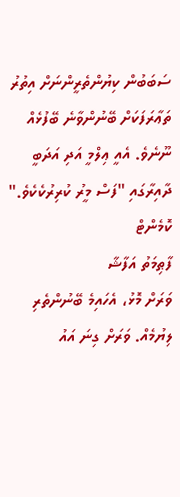ސަބަބުން ކިޔުންތެރީންނަށް އިތުރު ތަޢާރަފަކަށް ބޭނުންވާނެ ބޭފުޅެއް ނޫނެވެ. އެއީ ޢިލްމީ އަދި އަދަބީ ދާއިރާގައި "ފަސް މީރު ކުރިރުކެކެވެ."
ކޮމެންޓް
ފާޠިމަތު އަފާޝާ
ވަރަށް މޮޅު، އެހައިމެ ބޭނުންތެރި ލިޔުމެއް. ވަރަށް ގިނަ އައު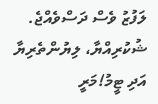ލަފުޒު ވެސް ދަސްވެއްޖެ. ޝުކުރިއްޔާ، ލިޔުންތެރިޔާ އަދި ޓީމު!މަރީ